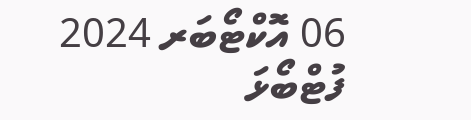06 އޮކްޓޯބަރ 2024
ފުޓްބޯޅަ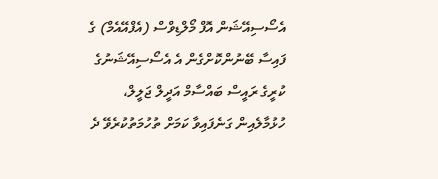އެސޯސިއޭޝަން އޮފް މޯލްޑިވްސް (އެފްއޭއެމް) ގެ ފައިސާ ބޭނުންކޮށްގެން އެ އެސޯސިއޭޝަނުގެ ކުރީގެ ރައީސް ބައްސާމް އަދީލް ޖަލީލް، ހުޅުމާލެއިން ގަނެފައިވާ ކަމަށް ތުހުމަތުކުރެވޭ ދެ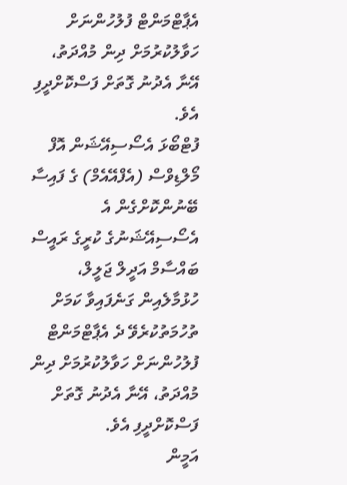އެޕާޓްމަންޓް ފުލުހުންނަށް ހަވާލުކުރުމަށް ދިން މުއްދަތު، އޭނާ އެދުނު ގޮތަށް ފަސްކޮށްދީފި އެވެ.
ފުޓްބޯޅަ އެސޯސިއޭޝަން އޮފް މޯލްޑިވްސް (އެފްއޭއެމް) ގެ ފައިސާ ބޭނުންކޮށްގެން އެ އެސޯސިއޭޝަނުގެ ކުރީގެ ރައީސް ބައްސާމް އަދީލް ޖަލީލް، ހުޅުމާލެއިން ގަނެފައިވާ ކަމަށް ތުހުމަތުކުރެވޭ ދެ އެޕާޓްމަންޓް ފުލުހުންނަށް ހަވާލުކުރުމަށް ދިން މުއްދަތު، އޭނާ އެދުނު ގޮތަށް ފަސްކޮށްދީފި އެވެ.
އަމީން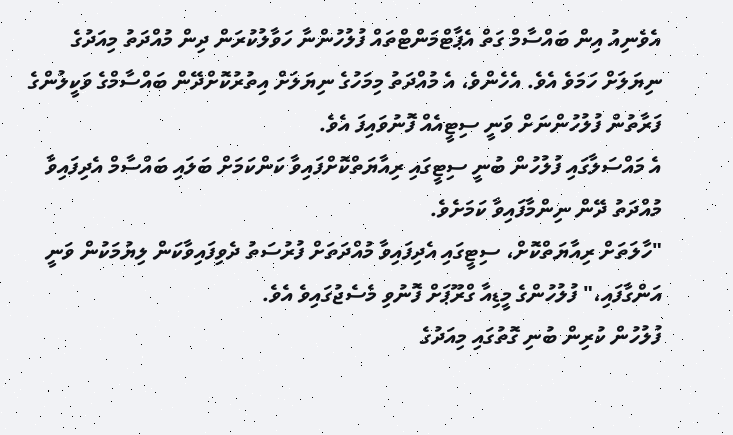އެވެނިއު އިން ބައްސާމް ގަތް އެޕާޓްމަންޓްތައް ފުލުހުންނާ ހަވާލުކުރަން ދިން މުއްދަތު މިއަދުގެ ނިޔަލަށް ހަމަވެ އެވެ. އެހެންވެ، އެ މުއްދަތު މިމަހުގެ ނިޔަލަށް އިތުރުކޮށްދޭން ބައްސާމްގެ ވަކީލުންގެ ފަރާތުން ފުލުހުންނަށް ވަނީ ސިޓީއެއް ފޮނުވައިފަ އެވެ.
އެ މައްސަލާގައި ފުލުހުން ބުނީ ސިޓީގައި ރިއާޔަތްކޮށްފައިވާ ކަންކަމަށް ބަލައި ބައްސާމް އެދިފައިވާ މުއްދަތު ދޭން ނިންމާފައިވާ ކަމަށެވެ.
"ހާލަތަށް ރިއާޔަތްކޮށް، ސިޓީގައި އެދިފައިވާ މުއްދަތަށް ފުރުސަތު ދެވިފައިވާކަން ލިޔުމަކުން ވަނީ އަންގާފައި،" ފުލުހުންގެ މީޑިއާ ގްރޫޕަށް ފޮނުވި މެސެޖުގައިވެ އެވެ.
ފުލުހުން ކުރިން ބުނި ގޮތުގައި މިއަދުގެ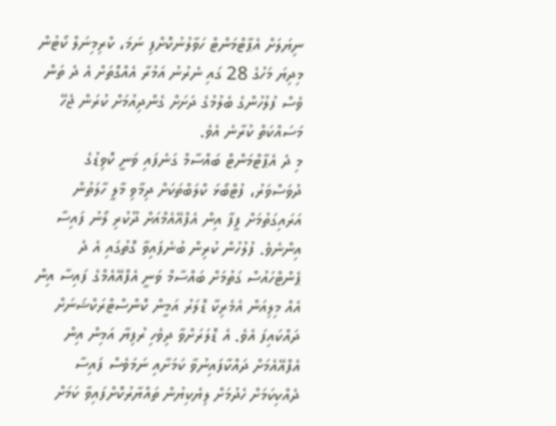ނިޔަލަށް އެޕާޓްމަންޓް ހަވާލުނުކޮށްފި ނަމަ، ކްރިމިނަލް ކޯޓުން މިދިޔަ މަހުގެ 28 ގައި ނެރުނު އަމުރާ އެއްގޮތަށް އެ ދެ ތަން ވެސް ފުލުހުންގެ ބެލުމުގެ ދަށަށް ގެންދިއުމަށް ކުރަން ޖެހޭ މަސައްކަތް ކުރާނެ އެވެ.
މި ދެ އެޕާޓްމަންޓް ބައްސާމް ގަނެފައި ވަނީ ކޮވިޑުގެ ދުވަސްވަރު، ފުޓްބޯޅަ ކްލަބްތަކަށް ދިމާވި މާލީ ހާލަތުން އަރައިގަތުމަށް ފީފާ އިން އެފްއޭއެމްއަށް ދޫކުރި ލޯނު ފައިސާ އިންނެވެ. ފުލުހުން ކުރިން ބުނެފައިވާ ގޮތުގައި އެ ދެ ޕެންޓްހައުސް ގަތުމަށް ބައްސާމް ވަނީ އެފްއޭއެމްގެ ފައިސާ އިން އެއް މިލިއަން އެމެރިކާ ޑޮލަރު އަމީން ކޮންސްޓްރަކްޝަނަށް ދައްކައިފަ އެވެ. އެ ޑޮލަރަށްވާ ދިވެހި ރުފިޔާ އަމިން އިން އެފްއޭއެމަށް ދައްކާފައިނުވާ ކަމަށާއި ނަމަވެސް ފައިސާ ދެއްކިކަމަށް ހެދުމަށް ލިޔެކިޔުން ތައްޔާރުކޮށްފައިވާ ކަމަށް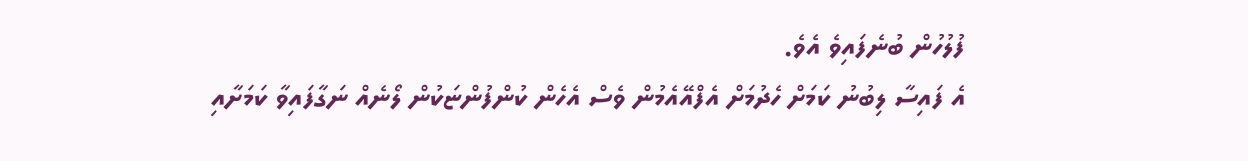ފުލުހުން ބުނެފައިވެ އެވެ.
އެ ފައިސާ ލިބުނު ކަމަށް ހެދުމަށް އެފްއޭއެމުން ވެސް އެހެން ކުންފުންޏަކުން ލޯނެއް ނަގާފައިވާ ކަމަށާއި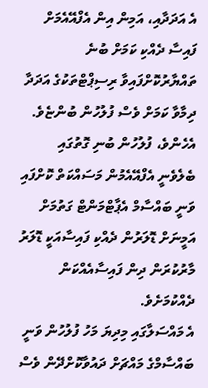އެ އަދަދާއި، އަމިން އިން އެފްއޭއެމަށް ފައިސާ ދެއްކި ކަމަށް ބުނެ ތައްޔާރުކޮށްފައިވާ ރިސިޕްޓްތަކުގެ އަދަދާ ދިމާވާ ކަމަށް ވެސް ފުލުހުން ބުންޏެވެ. އެހެންވެ، ފުލުހުން ބުނި ގޮތުގައި ބެލެވެނީ އެފްއޭއެމުން މަސައްކަތް ކޮށްފައި ވަނީ ބައްސާމް އެޕާޓްމަންޓް ގަތުމަށް އަމީނަށް ޑޮލަރުން ދެއްކި ފައިސާއަކީ ޑޮލަރު މާރުކުރަން ދިން ފައިސާއެއްކަން ދެއްކުމަށެވެ.
އެ މައްސަލާގައި މިދިޔަ މަހު ފުލުހުން ވަނީ ބައްސާމްގެ މައްޗަށް ދައުވާކޮށްދޭން ވެސް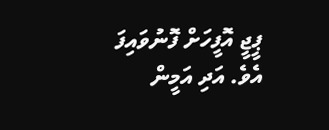ޕީޖީ އޮފީހަށް ފޮނުވައިފަ އެވެ. އަދި އަމީން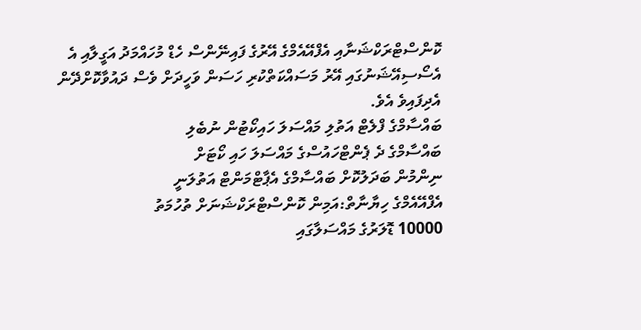ކޮންސްޓްރަކްޝަނާއި އެފްއޭއެމްގެ އޭރުގެ ފައިނޭންސް ހެޑް މުހައްމަދު އަގީލާއި އެ އެސޯސިއޭޝަނުގައި އޭރު މަސައްކަތްކުރި ހަސަން ވަހީދަށް ވެސް ދައުވާކޮށްދޭން އެދިފައިވެ އެވެ.
ބައްސާމްގެ ފްލެޓް އަތުލި މައްސަލަ ހައިކޯޓުން ނުބެލި
ބައްސާމްގެ ދެ ޕެންޓްހައުސްގެ މައްސަލަ ހައި ކޯޓަށް
ނިންމުން ބަދަލުކޮށް ބައްސާމްގެ އެޕާޓްމަންޓް އަތުލަނީ
އެފްއޭއެމްގެ ހިޔާނާތް:އަމިން ކޮންސްޓްރަކްޝަނަށް ތުހުމަތު
10000 ޑޮލަރުގެ މައްސަލާގައި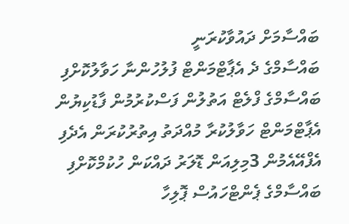ބައްސާމަށް ދައުވާކުރަނީ
ބައްސާމްގެ ދެ އެޕާޓްމަންޓް ފުލުހުންނާ ހަވާލުކޮށްފި
ބައްސާމްގެ ފްލެޓް އަތުލުން ފަސްކުރުމުން ފާޑުކިޔުން
އެޕާޓްމަންޓް ހަވާލުކުރާ މުއްދަތު އިތުރުކުރަން އެދެފި
އެފްއޭއެމުން 3މިލިއަން ޑޮލަރު ދައްކަން ހުކުމްކޮށްފި
ބައްސާމްގެ ޕެންޓްހައުސް ޕޮލިހާ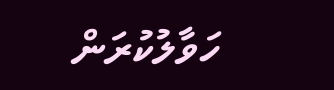ހަވާލުކުރަން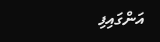އަންގައިފި